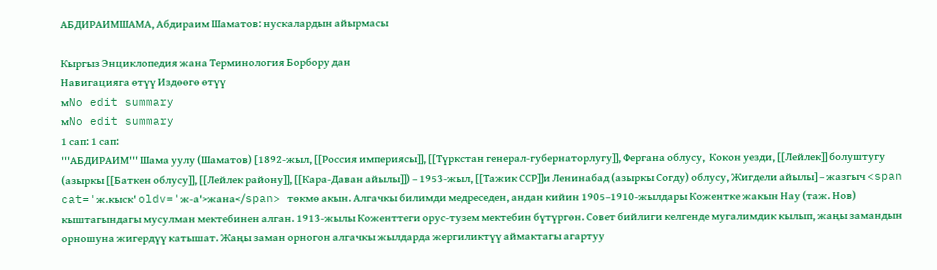АБДИРАИМШАМА, Абдираим Шаматов: нускалардын айырмасы

Кыргыз Энциклопедия жана Терминология Борбору дан
Навигацияга өтүү Издөөгө өтүү
мNo edit summary
мNo edit summary
1 сап: 1 сап:
'''АБДИРАИМ''' Шама уулу (Шаматов) [1892-жыл, [[Россия империясы]], [[Түркстан генерал-губернаторлугу]], Фергана облусу,  Кокон уезди, [[Лейлек]] болуштугу  (азыркы [[Баткен облусу]], [[Лейлек району]], [[Кара-Даван айылы]]) – 1953-жыл, [[Тажик CСР]]и Ленинабад (азыркы Согду) облусу, Жигдели айылы] – жазгыч <span cat='ж.кыск' oldv='ж-а'>жана</span> төкмө акын. Алгачкы билимди медреседен, андан кийин 1905–1910-жылдары Кожентке жакын Нау (таж. Нов) кыштагындагы мусулман мектебинен алган. 1913-жылы Коженттеги орус-тузем мектебин бүтүргөн. Совет бийлиги келгенде мугалимдик кылып, жаңы замандын орношуна жигердүү катышат. Жаңы заман орногон алгачкы жылдарда жергиликтүү аймактагы агартуу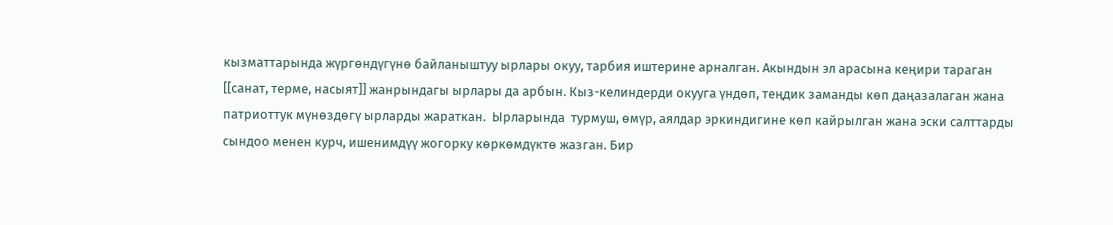кызматтарында жүргөндүгүнө байланыштуу ырлары окуу, тарбия иштерине арналган. Акындын эл арасына кеңири тараган [[санат, терме, насыят]] жанрындагы ырлары да арбын. Кыз-келиндерди окууга үндөп, теңдик заманды көп даңазалаган жана патриоттук мүнөздөгү ырларды жараткан.  Ырларында  турмуш, өмүр, аялдар эркиндигине көп кайрылган жана эски салттарды сындоо менен курч, ишенимдүү жогорку көркөмдүктө жазган. Бир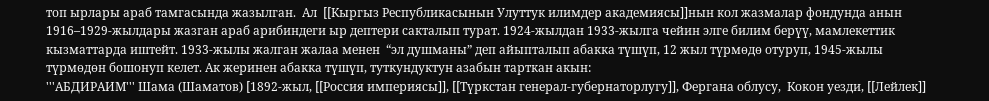топ ырлары араб тамгасында жазылган.  Ал  [[Кыргыз Республикасынын Улуттук илимдер академиясы]]нын кол жазмалар фондунда анын 1916–1929-жылдары жазган араб арибиндеги ыр дептери сакталып турат. 1924-жылдан 1933-жылга чейин элге билим берүү, мамлекеттик кызматтарда иштейт. 1933-жылы жалган жалаа менен  “эл душманы” деп айыпталып абакка түшүп, 12 жыл түрмөдө отуруп, 1945-жылы түрмөдөн бошонуп келет. Ак жеринен абакка түшүп, туткундуктун азабын тарткан акын:
'''АБДИРАИМ''' Шама (Шаматов) [1892-жыл, [[Россия империясы]], [[Түркстан генерал-губернаторлугу]], Фергана облусу,  Кокон уезди, [[Лейлек]]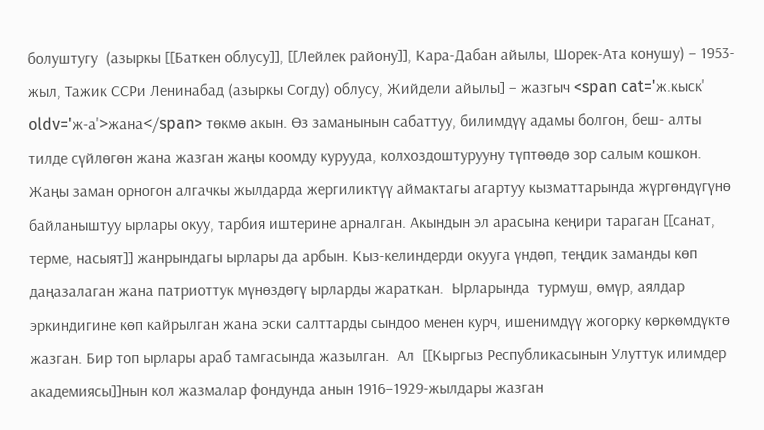болуштугу  (азыркы [[Баткен облусу]], [[Лейлек району]], Кара-Дабан айылы, Шорек-Ата конушу) – 1953-жыл, Тажик CСРи Ленинабад (азыркы Согду) облусу, Жийдели айылы] – жазгыч <span cat='ж.кыск' oldv='ж-а'>жана</span> төкмө акын. Өз заманынын сабаттуу, билимдүү адамы болгон, беш- алты тилде сүйлөгөн жана жазган жаңы коомду курууда, колхоздоштурууну түптөөдө зор салым кошкон. Жаңы заман орногон алгачкы жылдарда жергиликтүү аймактагы агартуу кызматтарында жүргөндүгүнө байланыштуу ырлары окуу, тарбия иштерине арналган. Акындын эл арасына кеңири тараган [[санат, терме, насыят]] жанрындагы ырлары да арбын. Кыз-келиндерди окууга үндөп, теңдик заманды көп даңазалаган жана патриоттук мүнөздөгү ырларды жараткан.  Ырларында  турмуш, өмүр, аялдар эркиндигине көп кайрылган жана эски салттарды сындоо менен курч, ишенимдүү жогорку көркөмдүктө жазган. Бир топ ырлары араб тамгасында жазылган.  Ал  [[Кыргыз Республикасынын Улуттук илимдер академиясы]]нын кол жазмалар фондунда анын 1916–1929-жылдары жазган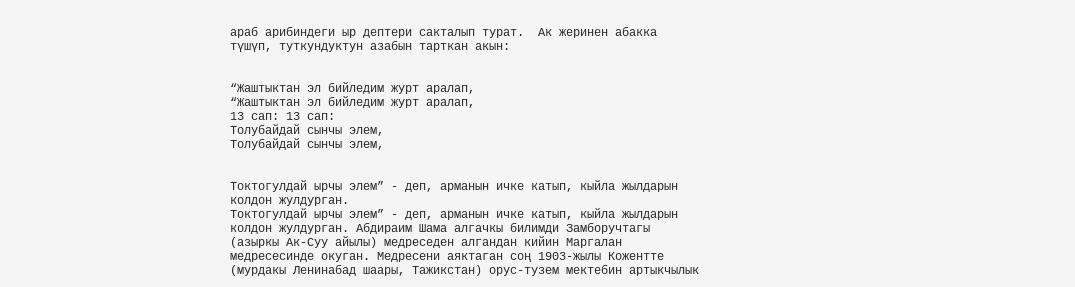араб арибиндеги ыр дептери сакталып турат.  Ак жеринен абакка түшүп, туткундуктун азабын тарткан акын:


“Жаштыктан эл бийледим журт аралап,
“Жаштыктан эл бийледим журт аралап,
13 сап: 13 сап:
Толубайдай сынчы элем,
Толубайдай сынчы элем,


Токтогулдай ырчы элем” - деп, арманын ичке катып, кыйла жылдарын колдон жулдурган.
Токтогулдай ырчы элем” - деп, арманын ичке катып, кыйла жылдарын колдон жулдурган. Абдираим Шама алгачкы билимди Замборучтагы (азыркы Ак-Суу айылы) медреседен алгандан кийин Маргалан медресесинде окуган. Медресени аяктаган соң 1903-жылы Кожентте (мурдакы Ленинабад шаары, Тажикстан) орус-тузем мектебин артыкчылык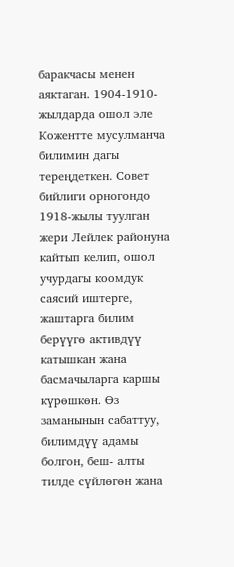баракчасы менен аяктаган. 1904-1910-жылдарда ошол эле Кожентте мусулманча билимин дагы тереңдеткен. Совет бийлиги орногондо 1918-жылы туулган жери Лейлек районуна кайтып келип, ошол учурдагы коомдук саясий иштерге, жаштарга билим берүүгө активдүү катышкан жана басмачыларга каршы күрөшкөн. Өз заманынын сабаттуу, билимдүү адамы болгон, беш- алты тилде сүйлөгөн жана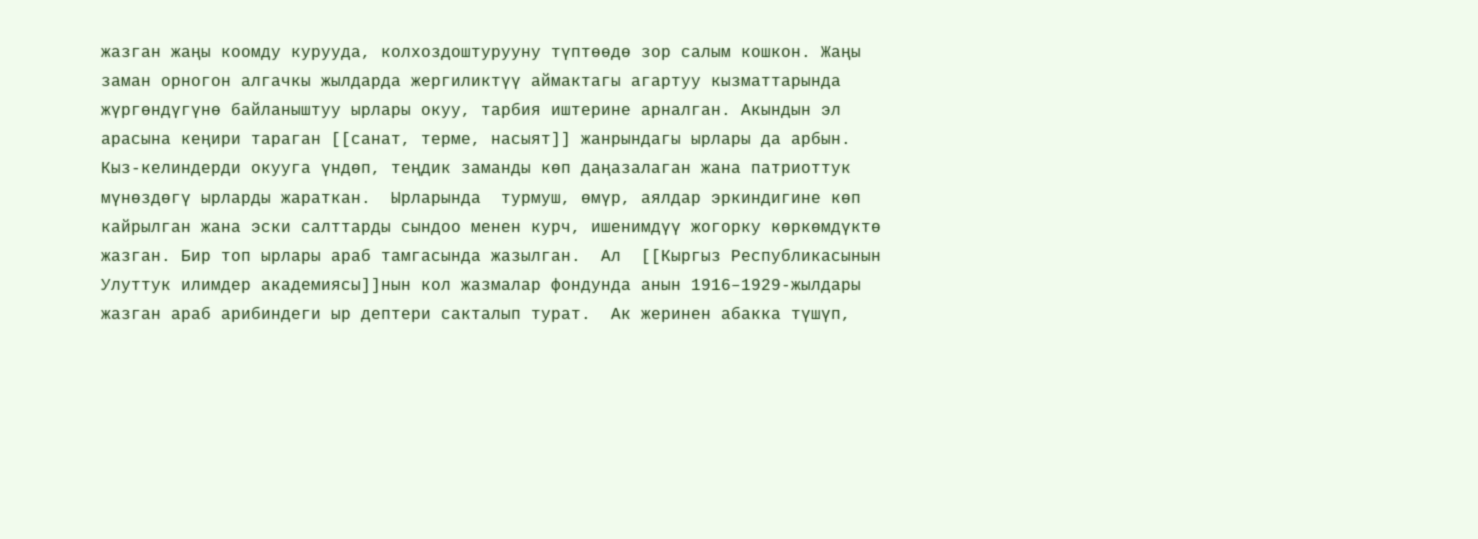жазган жаңы коомду курууда, колхоздоштурууну түптөөдө зор салым кошкон. Жаңы заман орногон алгачкы жылдарда жергиликтүү аймактагы агартуу кызматтарында жүргөндүгүнө байланыштуу ырлары окуу, тарбия иштерине арналган. Акындын эл арасына кеңири тараган [[санат, терме, насыят]] жанрындагы ырлары да арбын. Кыз-келиндерди окууга үндөп, теңдик заманды көп даңазалаган жана патриоттук мүнөздөгү ырларды жараткан.  Ырларында  турмуш, өмүр, аялдар эркиндигине көп кайрылган жана эски салттарды сындоо менен курч, ишенимдүү жогорку көркөмдүктө жазган. Бир топ ырлары араб тамгасында жазылган.  Ал  [[Кыргыз Республикасынын Улуттук илимдер академиясы]]нын кол жазмалар фондунда анын 1916–1929-жылдары жазган араб арибиндеги ыр дептери сакталып турат.  Ак жеринен абакка түшүп,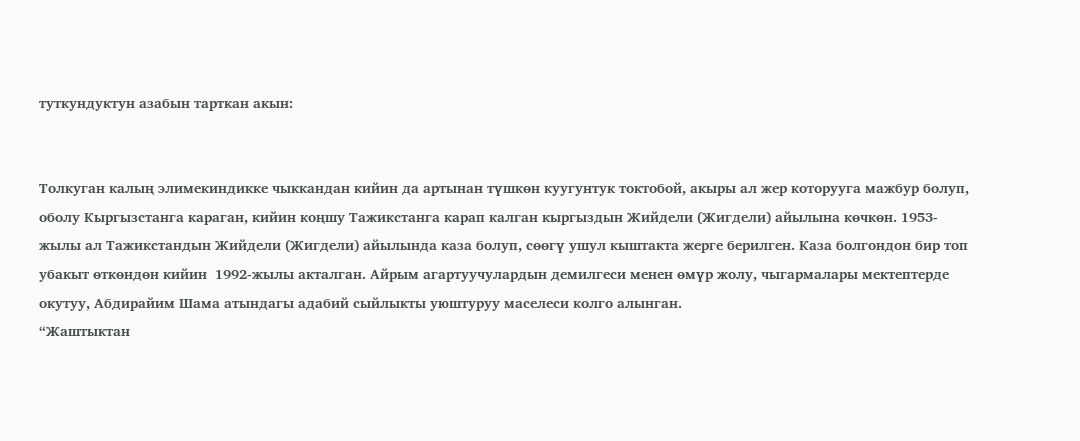туткундуктун азабын тарткан акын:


Толкуган калың элимекиндикке чыккандан кийин да артынан түшкөн куугунтук токтобой, акыры ал жер которууга мажбур болуп, оболу Кыргызстанга караган, кийин коңшу Тажикстанга карап калган кыргыздын Жийдели (Жигдели) айылына көчкөн. 1953-жылы ал Тажикстандын Жийдели (Жигдели) айылында каза болуп, сөөгү ушул кыштакта жерге берилген. Каза болгондон бир топ убакыт өткөндөн кийин  1992-жылы акталган. Айрым агартуучулардын демилгеси менен өмүр жолу, чыгармалары мектептерде окутуу, Абдирайим Шама атындагы адабий сыйлыкты уюштуруу маселеси колго алынган.
“Жаштыктан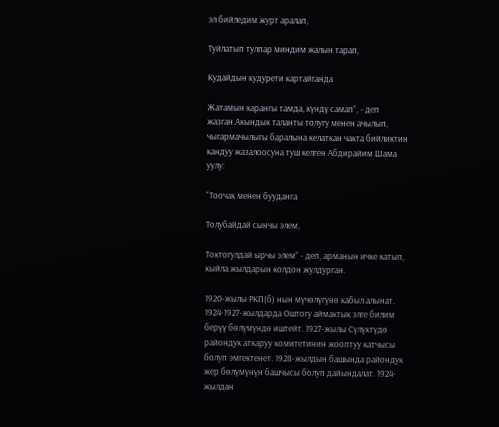эл бийледим журт аралап,

Туйлатып тулпар миндим жалын тарап,

Кудайдын кудурети картайганда

Жатамын карангы тамда, күндү самап”, - деп жазган.Акындык таланты толугу менен ачылып, чыгармачылыгы баралына келаткан чакта бийликтин кандуу жазалоосуна туш келген Абдирайим Шама уулу:

“Тоочак менен бууданга

Толубайдай сынчы элем,

Токтогулдай ырчы элем” - деп, арманын ичке катып, кыйла жылдарын колдон жулдурган.

1920-жылы РКП(б) нын мүчөлүгүнө кабыл алынат. 1924-1927-жылдарда Оштогу аймактык элге билим берүү бөлүмүндө иштейт. 1927-жылы Сүлүктүдө райондук аткаруу комитетинин жооптуу катчысы болуп эмгектенет. 1928-жылдын башында райондук жер бөлүмүнүн башчысы болуп дайындалат. 1924-жылдан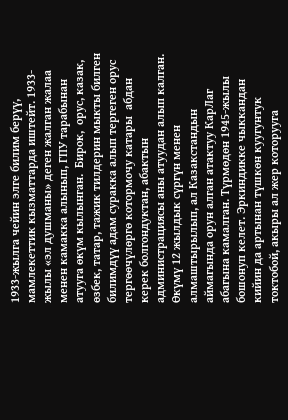1933-жылга чейин элге билим берүү, мамлекеттик кызматтарда иштейт. 1933-жылы «эл душманы» деген жалган жалаа менен камакка алынып, ГПУ тарабынан атууга өкүм кылынган.  Бирок,  орус, казак, өзбек, татар, тажик тилдерин мыкты билген билимдүү адам суракка алып тергеген орус тергөөчүлөргө котормочу катары  абдан керек болгондуктан, абактын администрациясы аны атуудан алып калган. Өкүмү 12 жылдык сүргүн менен алмаштырылып, ал Казакстандын аймагында орун алган атактуу КарЛаг абагына камалган. Түрмөдөн 1945-жылы  бошонуп келет. Эркиндикке чыккандан кийин да артынан түшкөн куугунтук токтобой, акыры ал жер которууга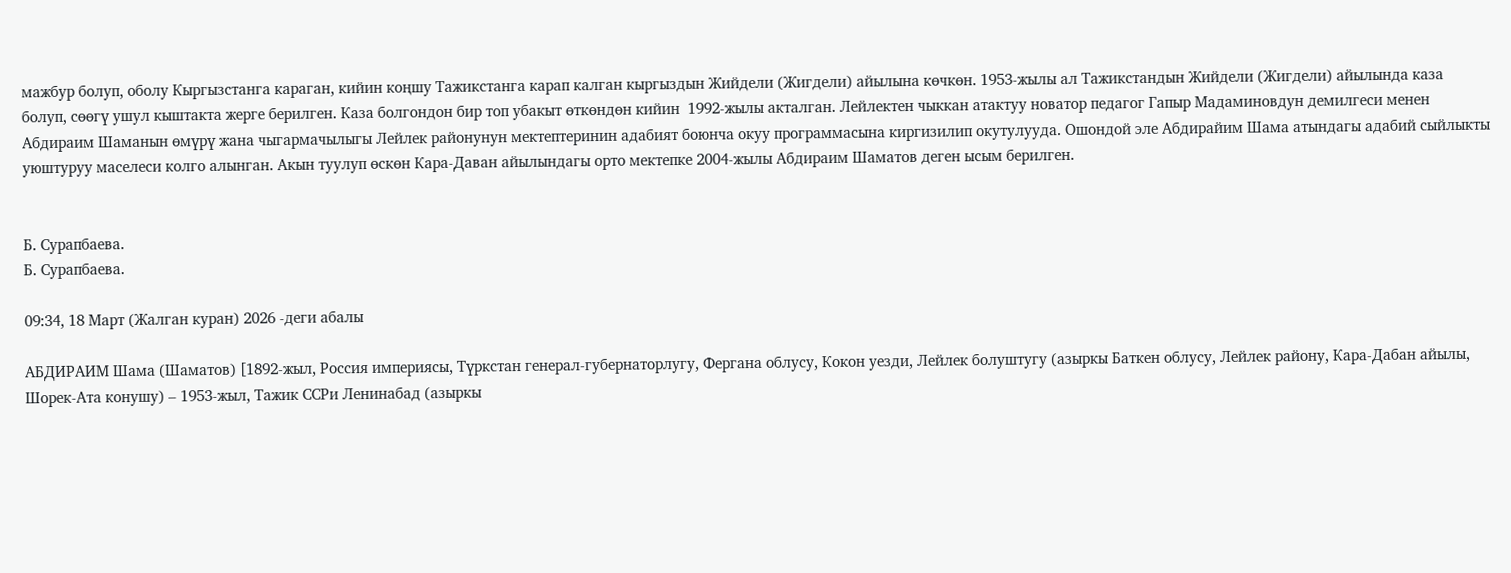мажбур болуп, оболу Кыргызстанга караган, кийин коңшу Тажикстанга карап калган кыргыздын Жийдели (Жигдели) айылына көчкөн. 1953-жылы ал Тажикстандын Жийдели (Жигдели) айылында каза болуп, сөөгү ушул кыштакта жерге берилген. Каза болгондон бир топ убакыт өткөндөн кийин  1992-жылы акталган. Лейлектен чыккан атактуу новатор педагог Гапыр Мадаминовдун демилгеси менен Абдираим Шаманын өмүрү жана чыгармачылыгы Лейлек районунун мектептеринин адабият боюнча окуу программасына киргизилип окутулууда. Ошондой эле Абдирайим Шама атындагы адабий сыйлыкты уюштуруу маселеси колго алынган. Акын туулуп өскөн Кара-Даван айылындагы орто мектепке 2004-жылы Абдираим Шаматов деген ысым берилген.


Б. Сурапбаева.
Б. Сурапбаева.

09:34, 18 Март (Жалган куран) 2026 -деги абалы

АБДИРАИМ Шама (Шаматов) [1892-жыл, Россия империясы, Түркстан генерал-губернаторлугу, Фергана облусу, Кокон уезди, Лейлек болуштугу (азыркы Баткен облусу, Лейлек району, Кара-Дабан айылы, Шорек-Ата конушу) – 1953-жыл, Тажик CСРи Ленинабад (азыркы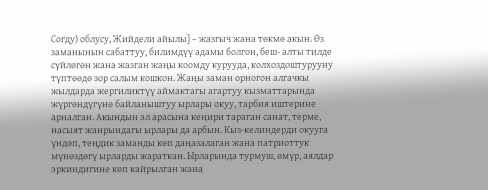Согду) облусу, Жийдели айылы] – жазгыч жана төкмө акын. Өз заманынын сабаттуу, билимдүү адамы болгон, беш- алты тилде сүйлөгөн жана жазган жаңы коомду курууда, колхоздоштурууну түптөөдө зор салым кошкон. Жаңы заман орногон алгачкы жылдарда жергиликтүү аймактагы агартуу кызматтарында жүргөндүгүнө байланыштуу ырлары окуу, тарбия иштерине арналган. Акындын эл арасына кеңири тараган санат, терме, насыят жанрындагы ырлары да арбын. Кыз-келиндерди окууга үндөп, теңдик заманды көп даңазалаган жана патриоттук мүнөздөгү ырларды жараткан. Ырларында турмуш, өмүр, аялдар эркиндигине көп кайрылган жана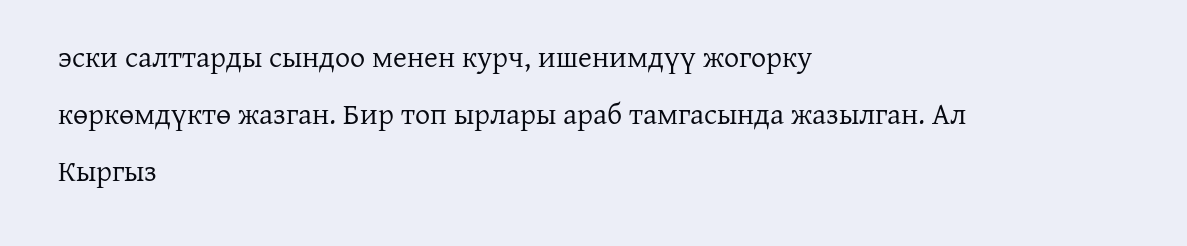эски салттарды сындоо менен курч, ишенимдүү жогорку көркөмдүктө жазган. Бир топ ырлары араб тамгасында жазылган. Ал Кыргыз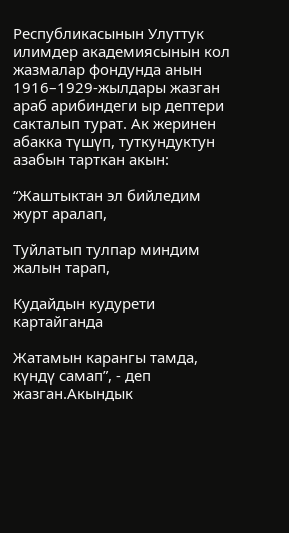Республикасынын Улуттук илимдер академиясынын кол жазмалар фондунда анын 1916–1929-жылдары жазган араб арибиндеги ыр дептери сакталып турат. Ак жеринен абакка түшүп, туткундуктун азабын тарткан акын:

“Жаштыктан эл бийледим журт аралап,

Туйлатып тулпар миндим жалын тарап,

Кудайдын кудурети картайганда

Жатамын карангы тамда, күндү самап”, - деп жазган.Акындык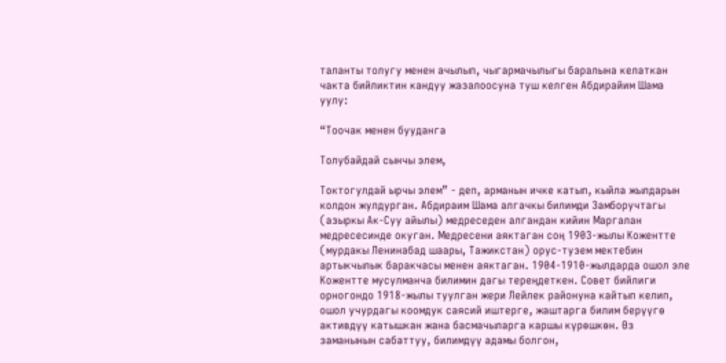таланты толугу менен ачылып, чыгармачылыгы баралына келаткан чакта бийликтин кандуу жазалоосуна туш келген Абдирайим Шама уулу:

“Тоочак менен бууданга

Толубайдай сынчы элем,

Токтогулдай ырчы элем” - деп, арманын ичке катып, кыйла жылдарын колдон жулдурган. Абдираим Шама алгачкы билимди Замборучтагы (азыркы Ак-Суу айылы) медреседен алгандан кийин Маргалан медресесинде окуган. Медресени аяктаган соң 1903-жылы Кожентте (мурдакы Ленинабад шаары, Тажикстан) орус-тузем мектебин артыкчылык баракчасы менен аяктаган. 1904-1910-жылдарда ошол эле Кожентте мусулманча билимин дагы тереңдеткен. Совет бийлиги орногондо 1918-жылы туулган жери Лейлек районуна кайтып келип, ошол учурдагы коомдук саясий иштерге, жаштарга билим берүүгө активдүү катышкан жана басмачыларга каршы күрөшкөн. Өз заманынын сабаттуу, билимдүү адамы болгон,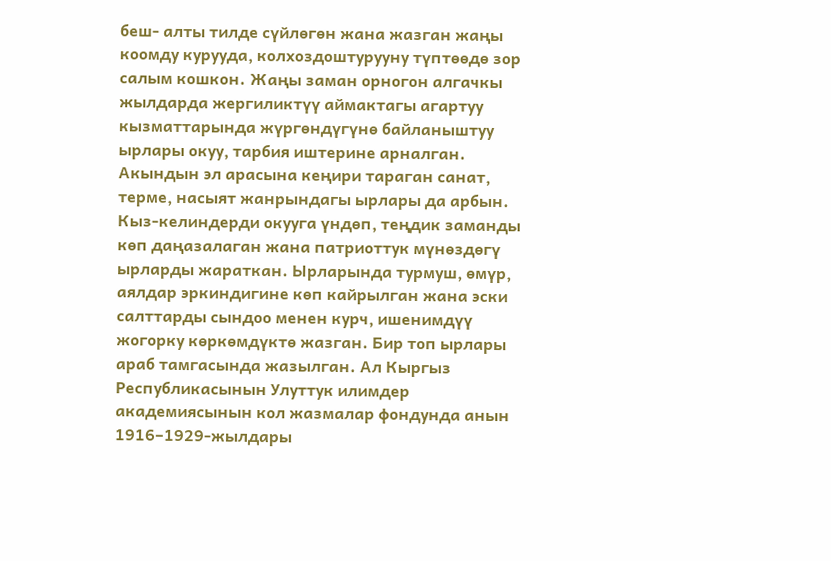беш- алты тилде сүйлөгөн жана жазган жаңы коомду курууда, колхоздоштурууну түптөөдө зор салым кошкон. Жаңы заман орногон алгачкы жылдарда жергиликтүү аймактагы агартуу кызматтарында жүргөндүгүнө байланыштуу ырлары окуу, тарбия иштерине арналган. Акындын эл арасына кеңири тараган санат, терме, насыят жанрындагы ырлары да арбын. Кыз-келиндерди окууга үндөп, теңдик заманды көп даңазалаган жана патриоттук мүнөздөгү ырларды жараткан. Ырларында турмуш, өмүр, аялдар эркиндигине көп кайрылган жана эски салттарды сындоо менен курч, ишенимдүү жогорку көркөмдүктө жазган. Бир топ ырлары араб тамгасында жазылган. Ал Кыргыз Республикасынын Улуттук илимдер академиясынын кол жазмалар фондунда анын 1916–1929-жылдары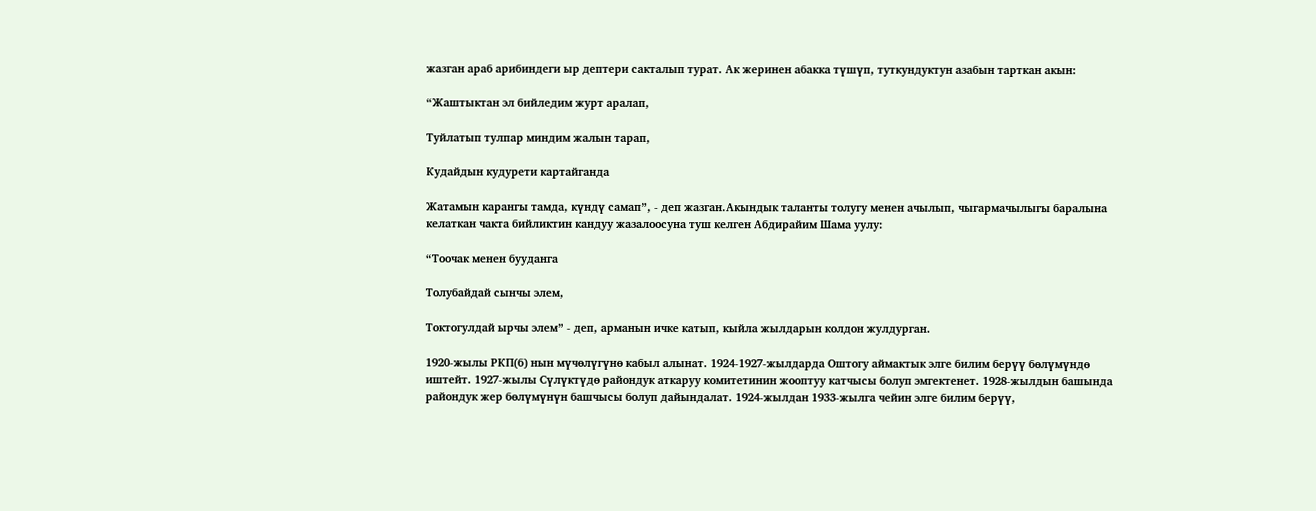жазган араб арибиндеги ыр дептери сакталып турат. Ак жеринен абакка түшүп, туткундуктун азабын тарткан акын:

“Жаштыктан эл бийледим журт аралап,

Туйлатып тулпар миндим жалын тарап,

Кудайдын кудурети картайганда

Жатамын карангы тамда, күндү самап”, - деп жазган.Акындык таланты толугу менен ачылып, чыгармачылыгы баралына келаткан чакта бийликтин кандуу жазалоосуна туш келген Абдирайим Шама уулу:

“Тоочак менен бууданга

Толубайдай сынчы элем,

Токтогулдай ырчы элем” - деп, арманын ичке катып, кыйла жылдарын колдон жулдурган.

1920-жылы РКП(б) нын мүчөлүгүнө кабыл алынат. 1924-1927-жылдарда Оштогу аймактык элге билим берүү бөлүмүндө иштейт. 1927-жылы Сүлүктүдө райондук аткаруу комитетинин жооптуу катчысы болуп эмгектенет. 1928-жылдын башында райондук жер бөлүмүнүн башчысы болуп дайындалат. 1924-жылдан 1933-жылга чейин элге билим берүү,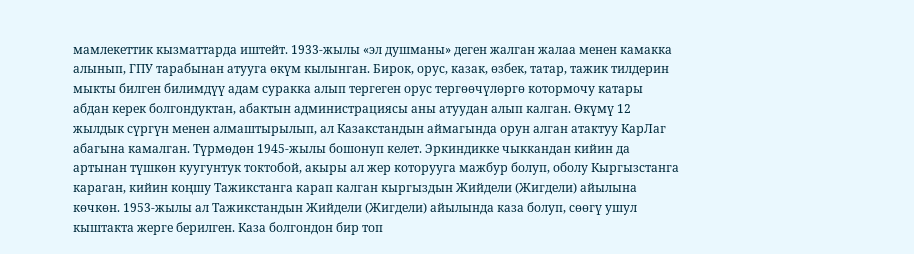мамлекеттик кызматтарда иштейт. 1933-жылы «эл душманы» деген жалган жалаа менен камакка алынып, ГПУ тарабынан атууга өкүм кылынган. Бирок, орус, казак, өзбек, татар, тажик тилдерин мыкты билген билимдүү адам суракка алып тергеген орус тергөөчүлөргө котормочу катары абдан керек болгондуктан, абактын администрациясы аны атуудан алып калган. Өкүмү 12 жылдык сүргүн менен алмаштырылып, ал Казакстандын аймагында орун алган атактуу КарЛаг абагына камалган. Түрмөдөн 1945-жылы бошонуп келет. Эркиндикке чыккандан кийин да артынан түшкөн куугунтук токтобой, акыры ал жер которууга мажбур болуп, оболу Кыргызстанга караган, кийин коңшу Тажикстанга карап калган кыргыздын Жийдели (Жигдели) айылына көчкөн. 1953-жылы ал Тажикстандын Жийдели (Жигдели) айылында каза болуп, сөөгү ушул кыштакта жерге берилген. Каза болгондон бир топ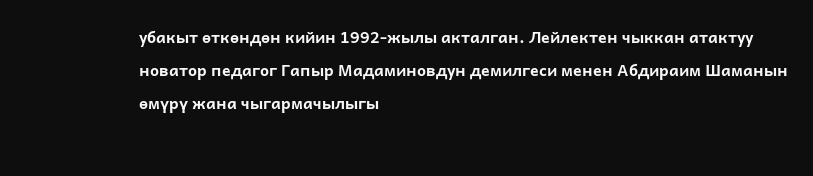убакыт өткөндөн кийин 1992-жылы акталган. Лейлектен чыккан атактуу новатор педагог Гапыр Мадаминовдун демилгеси менен Абдираим Шаманын өмүрү жана чыгармачылыгы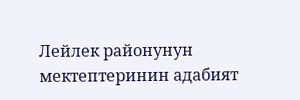Лейлек районунун мектептеринин адабият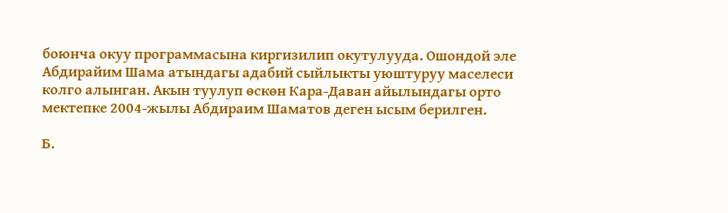боюнча окуу программасына киргизилип окутулууда. Ошондой эле Абдирайим Шама атындагы адабий сыйлыкты уюштуруу маселеси колго алынган. Акын туулуп өскөн Кара-Даван айылындагы орто мектепке 2004-жылы Абдираим Шаматов деген ысым берилген.

Б.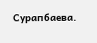Сурапбаева.